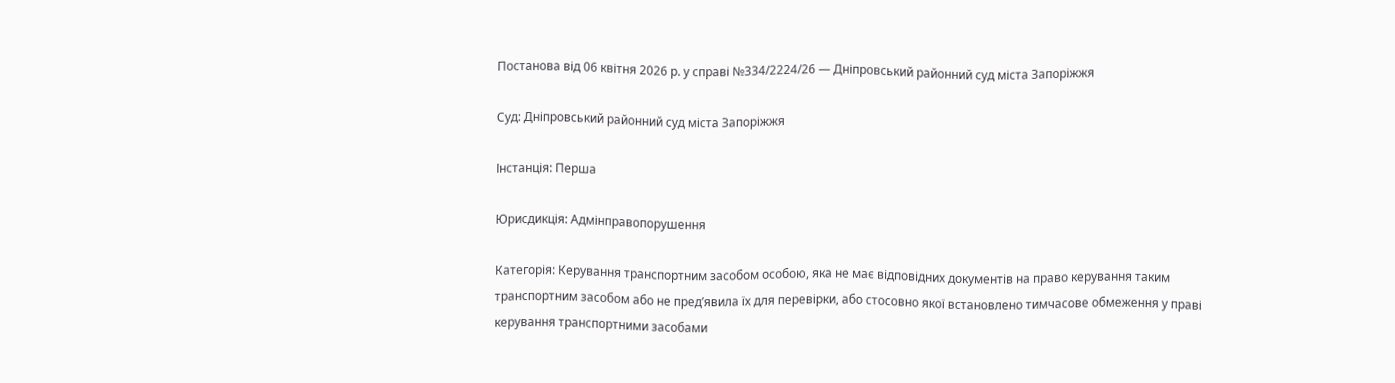Постанова від 06 квітня 2026 р. у справі №334/2224/26 — Дніпровський районний суд міста Запоріжжя

Суд: Дніпровський районний суд міста Запоріжжя

Інстанція: Перша

Юрисдикція: Адмінправопорушення

Категорія: Керування транспортним засобом особою, яка не має відповідних документів на право керування таким транспортним засобом або не пред’явила їх для перевірки, або стосовно якої встановлено тимчасове обмеження у праві керування транспортними засобами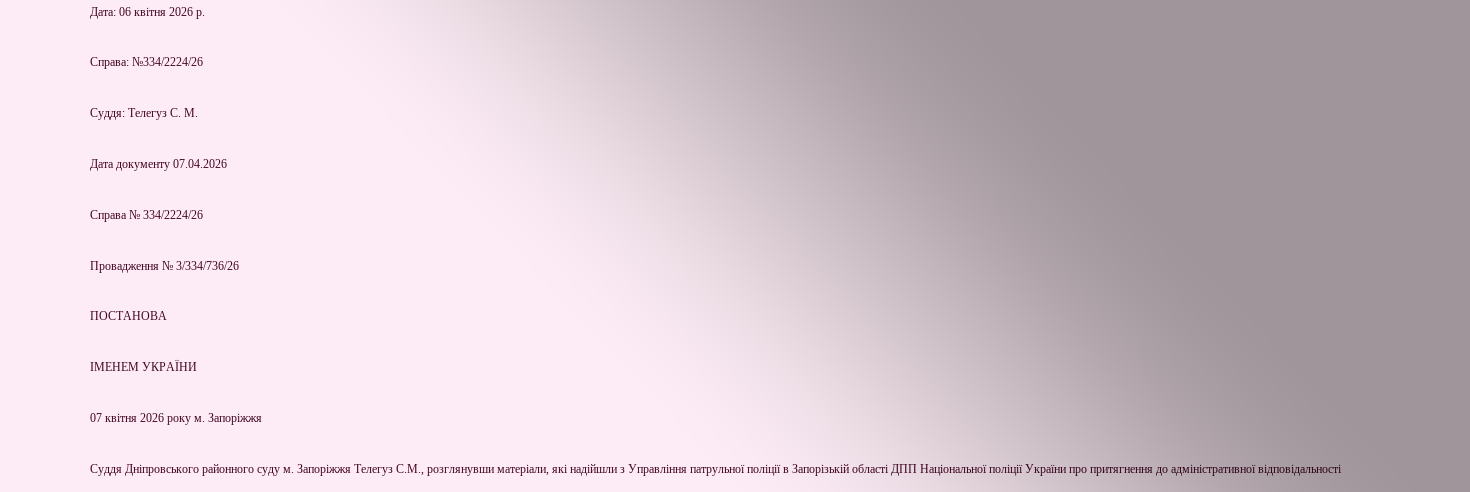Дата: 06 квітня 2026 р.

Справа: №334/2224/26

Суддя: Телегуз С. М.

Дата документу 07.04.2026

Справа № 334/2224/26

Провадження № 3/334/736/26

ПОСТАНОВА

ІМЕНЕМ УКРАЇНИ

07 квітня 2026 року м. Запоріжжя

Суддя Дніпровського районного суду м. Запоріжжя Телегуз С.М., розглянувши матеріали, які надійшли з Управління патрульної поліції в Запорізькій області ДПП Національної поліції України про притягнення до адміністративної відповідальності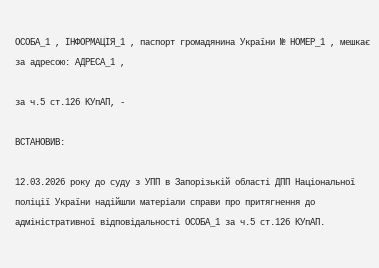ОСОБА_1 , ІНФОРМАЦІЯ_1 , паспорт громадянина України № НОМЕР_1 , мешкає за адресою: АДРЕСА_1 ,

за ч.5 ст.126 КУпАП, -

ВСТАНОВИВ:

12.03.2026 року до суду з УПП в Запорізькій області ДПП Національної поліції України надійшли матеріали справи про притягнення до адміністративної відповідальності ОСОБА_1 за ч.5 ст.126 КУпАП.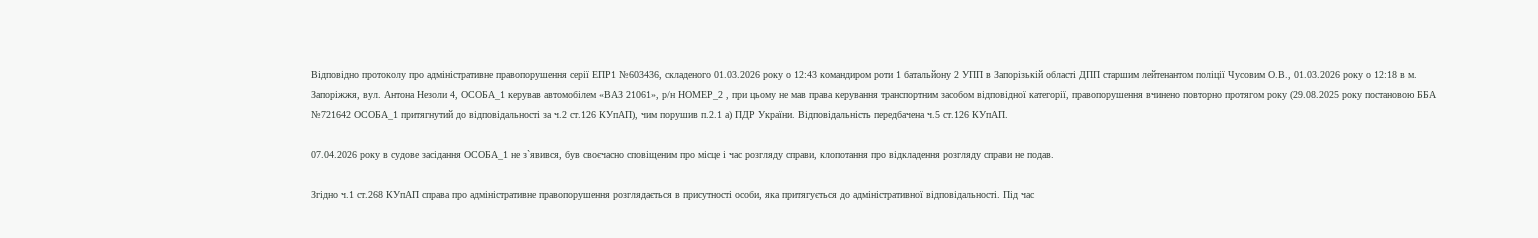Відповідно протоколу про адміністративне правопорушення серії ЕПР1 №603436, складеного 01.03.2026 року о 12:43 командиром роти 1 батальйону 2 УПП в Запорізькій області ДПП старшим лейтенантом поліції Чусовим О.В., 01.03.2026 року о 12:18 в м. Запоріжжя, вул. Антона Незоли 4, ОСОБА_1 керував автомобілем «ВАЗ 21061», р/н НОМЕР_2 , при цьому не мав права керування транспортним засобом відповідної категорії, правопорушення вчинено повторно протягом року (29.08.2025 року постановою ББА №721642 ОСОБА_1 притягнутий до відповідальності за ч.2 ст.126 КУпАП), чим порушив п.2.1 а) ПДР України. Відповідальність передбачена ч.5 ст.126 КУпАП.

07.04.2026 року в судове засідання ОСОБА_1 не з`явився, був своєчасно сповіщеним про місце і час розгляду справи, клопотання про відкладення розгляду справи не подав.

Згідно ч.1 ст.268 КУпАП справа про адміністративне правопорушення розглядається в присутності особи, яка притягується до адміністративної відповідальності. Під час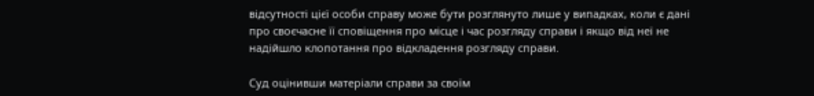відсутності цієї особи справу може бути розглянуто лише у випадках, коли є дані про своєчасне її сповіщення про місце і час розгляду справи і якщо від неї не надійшло клопотання про відкладення розгляду справи.

Суд оцінивши матеріали справи за своїм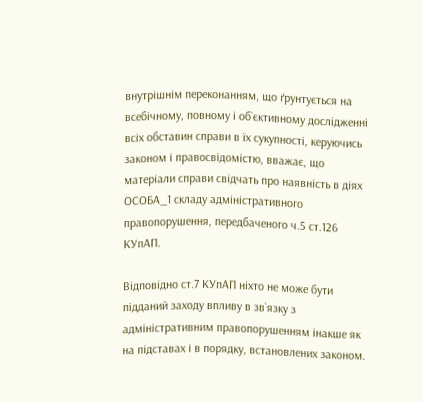внутрішнім переконанням, що ґрунтується на всебічному, повному і об`єктивному дослідженні всіх обставин справи в їх сукупності, керуючись законом і правосвідомістю, вважає, що матеріали справи свідчать про наявність в діях ОСОБА_1 складу адміністративного правопорушення, передбаченого ч.5 ст.126 КУпАП.

Відповідно ст.7 КУпАП ніхто не може бути підданий заходу впливу в зв`язку з адміністративним правопорушенням інакше як на підставах і в порядку, встановлених законом.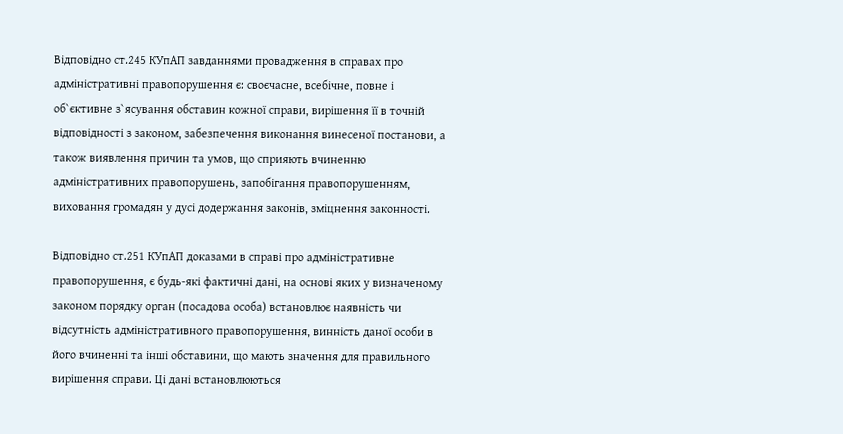Відповідно ст.245 КУпАП завданнями провадження в справах про адміністративні правопорушення є: своєчасне, всебічне, повне і об`єктивне з`ясування обставин кожної справи, вирішення її в точній відповідності з законом, забезпечення виконання винесеної постанови, а також виявлення причин та умов, що сприяють вчиненню адміністративних правопорушень, запобігання правопорушенням, виховання громадян у дусі додержання законів, зміцнення законності.

Відповідно ст.251 КУпАП доказами в справі про адміністративне правопорушення, є будь-які фактичні дані, на основі яких у визначеному законом порядку орган (посадова особа) встановлює наявність чи відсутність адміністративного правопорушення, винність даної особи в його вчиненні та інші обставини, що мають значення для правильного вирішення справи. Ці дані встановлюються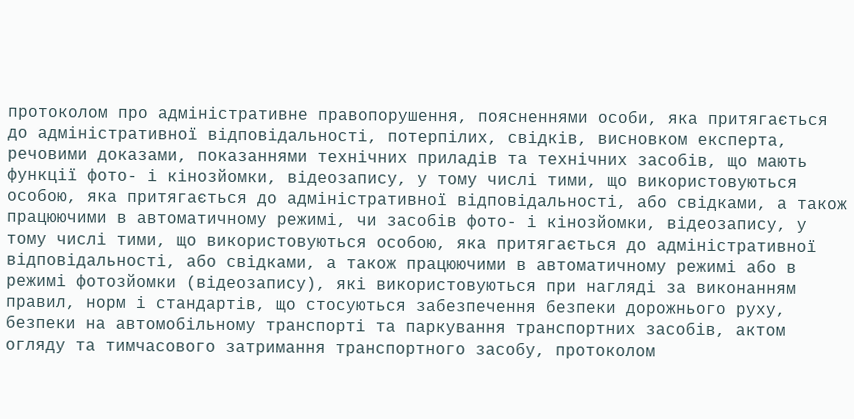протоколом про адміністративне правопорушення, поясненнями особи, яка притягається до адміністративної відповідальності, потерпілих, свідків, висновком експерта, речовими доказами, показаннями технічних приладів та технічних засобів, що мають функції фото- і кінозйомки, відеозапису, у тому числі тими, що використовуються особою, яка притягається до адміністративної відповідальності, або свідками, а також працюючими в автоматичному режимі, чи засобів фото- і кінозйомки, відеозапису, у тому числі тими, що використовуються особою, яка притягається до адміністративної відповідальності, або свідками, а також працюючими в автоматичному режимі або в режимі фотозйомки (відеозапису), які використовуються при нагляді за виконанням правил, норм і стандартів, що стосуються забезпечення безпеки дорожнього руху, безпеки на автомобільному транспорті та паркування транспортних засобів, актом огляду та тимчасового затримання транспортного засобу, протоколом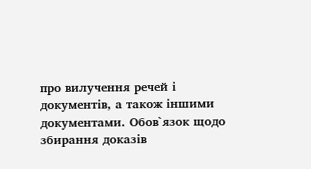про вилучення речей і документів, а також іншими документами. Обов`язок щодо збирання доказів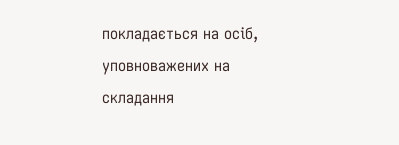покладається на осіб, уповноважених на складання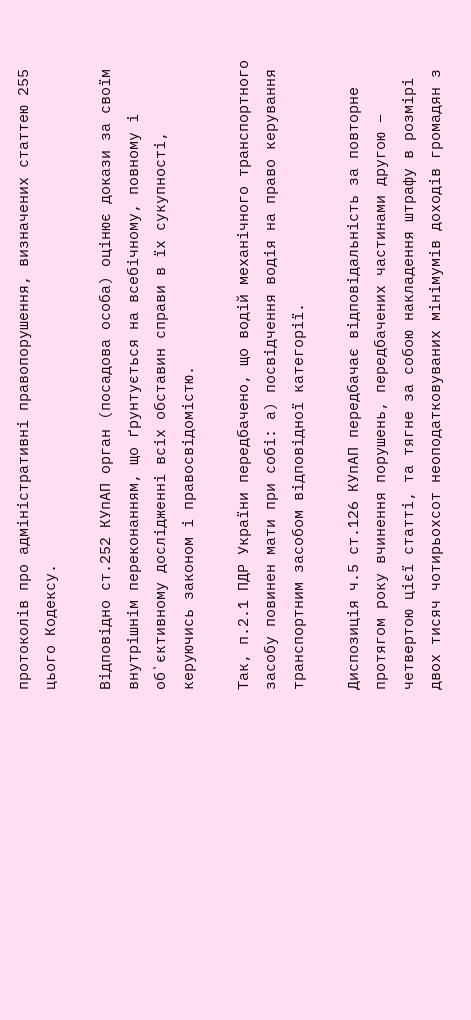протоколів про адміністративні правопорушення, визначених статтею 255 цього Кодексу.

Відповідно ст.252 КУпАП орган (посадова особа) оцінює докази за своїм внутрішнім переконанням, що ґрунтується на всебічному, повному і об`єктивному дослідженні всіх обставин справи в їх сукупності, керуючись законом і правосвідомістю.

Так, п.2.1 ПДР України передбачено, що водій механічного транспортного засобу повинен мати при собі: а) посвідчення водія на право керування транспортним засобом відповідної категорії.

Диспозиція ч.5 ст.126 КУпАП передбачає відповідальність за повторне протягом року вчинення порушень, передбачених частинами другою – четвертою цієї статті, та тягне за собою накладення штрафу в розмірі двох тисяч чотирьохсот неоподатковуваних мінімумів доходів громадян з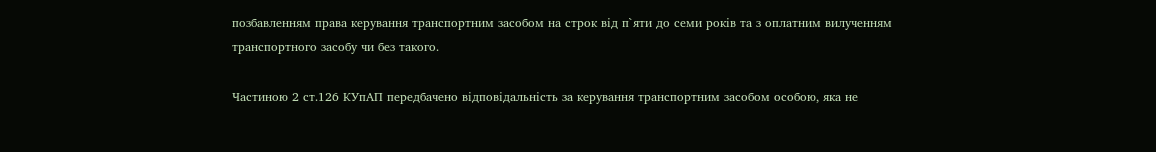позбавленням права керування транспортним засобом на строк від п`яти до семи років та з оплатним вилученням транспортного засобу чи без такого.

Частиною 2 ст.126 КУпАП передбачено відповідальність за керування транспортним засобом особою, яка не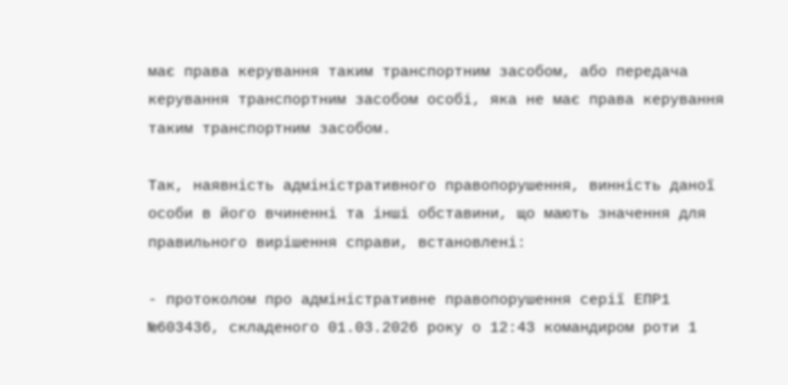має права керування таким транспортним засобом, або передача керування транспортним засобом особі, яка не має права керування таким транспортним засобом.

Так, наявність адміністративного правопорушення, винність даної особи в його вчиненні та інші обставини, що мають значення для правильного вирішення справи, встановлені:

- протоколом про адміністративне правопорушення серії ЕПР1 №603436, складеного 01.03.2026 року о 12:43 командиром роти 1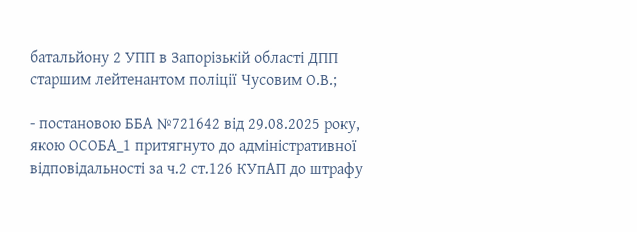батальйону 2 УПП в Запорізькій області ДПП старшим лейтенантом поліції Чусовим О.В.;

- постановою ББА №721642 від 29.08.2025 року, якою ОСОБА_1 притягнуто до адміністративної відповідальності за ч.2 ст.126 КУпАП до штрафу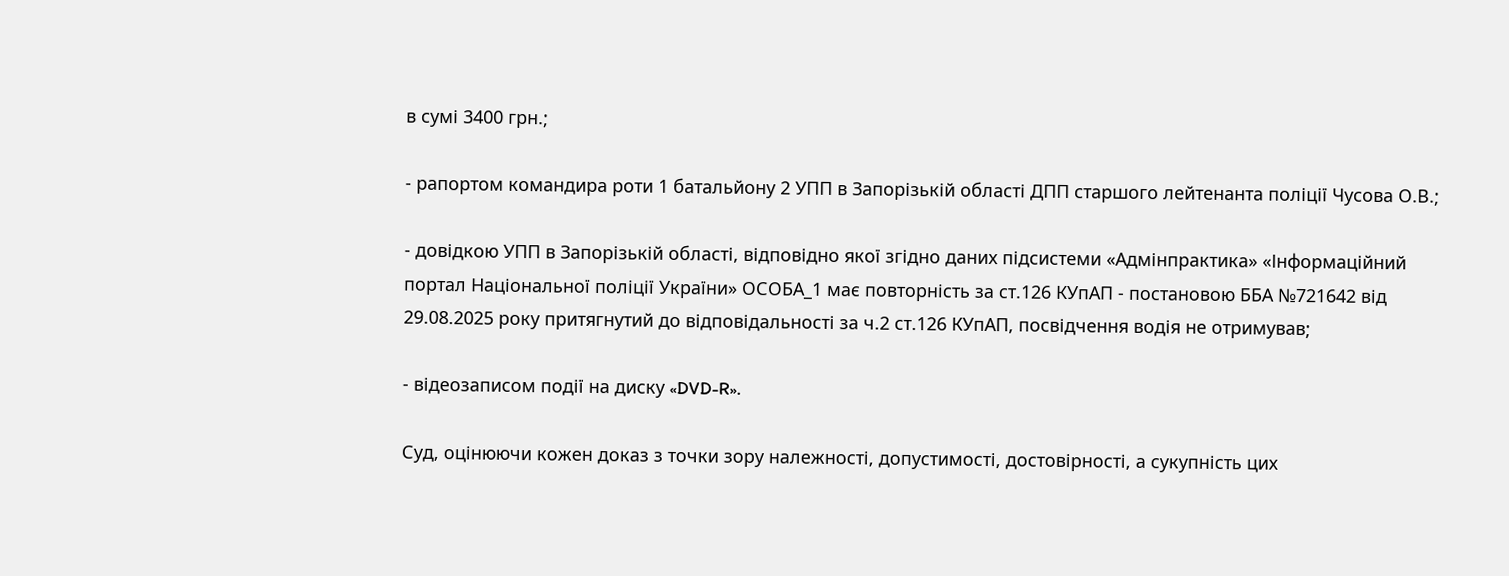в сумі 3400 грн.;

- рапортом командира роти 1 батальйону 2 УПП в Запорізькій області ДПП старшого лейтенанта поліції Чусова О.В.;

- довідкою УПП в Запорізькій області, відповідно якої згідно даних підсистеми «Адмінпрактика» «Інформаційний портал Національної поліції України» ОСОБА_1 має повторність за ст.126 КУпАП - постановою ББА №721642 від 29.08.2025 року притягнутий до відповідальності за ч.2 ст.126 КУпАП, посвідчення водія не отримував;

- відеозаписом події на диску «DVD-R».

Суд, оцінюючи кожен доказ з точки зору належності, допустимості, достовірності, а сукупність цих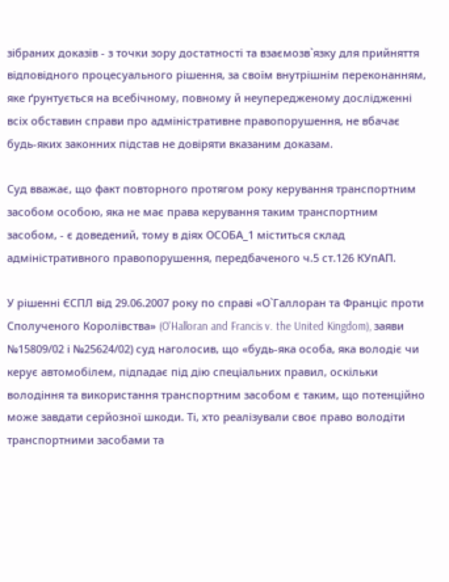зібраних доказів - з точки зору достатності та взаємозв`язку для прийняття відповідного процесуального рішення, за своїм внутрішнім переконанням, яке ґрунтується на всебічному, повному й неупередженому дослідженні всіх обставин справи про адміністративне правопорушення, не вбачає будь-яких законних підстав не довіряти вказаним доказам.

Суд вважає, що факт повторного протягом року керування транспортним засобом особою, яка не має права керування таким транспортним засобом, - є доведений, тому в діях ОСОБА_1 міститься склад адміністративного правопорушення, передбаченого ч.5 ст.126 КУпАП.

У рішенні ЄСПЛ від 29.06.2007 року по справі «О`Галлоран та Франціс проти Сполученого Королівства» (O'Halloran and Francis v. the United Kingdom), заяви №15809/02 і №25624/02) суд наголосив, що «будь-яка особа, яка володіє чи керує автомобілем, підпадає під дію спеціальних правил, оскільки володіння та використання транспортним засобом є таким, що потенційно може завдати серйозної шкоди. Ті, хто реалізували своє право володіти транспортними засобами та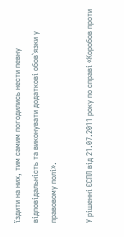їздити на них, тим самим погодились нести певну відповідальність та виконувати додаткові обов`язки у правовому полі».

У рішенні ЄСПЛ від 21.07.2011 року по справі «Коробов проти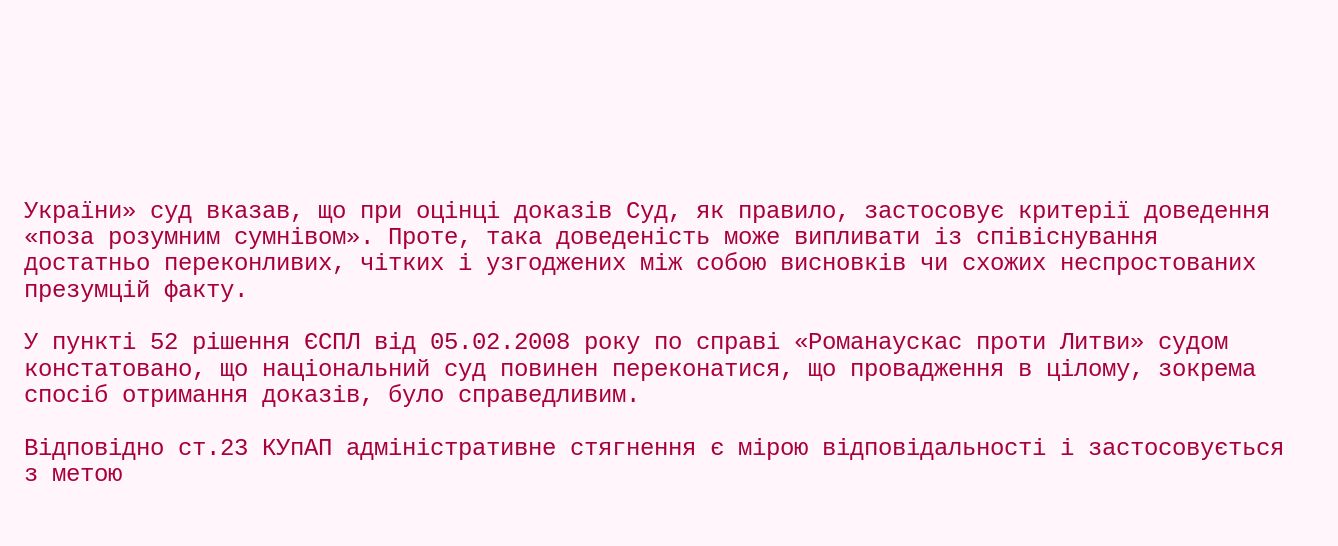України» суд вказав, що при оцінці доказів Суд, як правило, застосовує критерії доведення «поза розумним сумнівом». Проте, така доведеність може випливати із співіснування достатньо переконливих, чітких і узгоджених між собою висновків чи схожих неспростованих презумцій факту.

У пункті 52 рішення ЄСПЛ від 05.02.2008 року по справі «Романаускас проти Литви» судом констатовано, що національний суд повинен переконатися, що провадження в цілому, зокрема спосіб отримання доказів, було справедливим.

Відповідно ст.23 КУпАП адміністративне стягнення є мірою відповідальності і застосовується з метою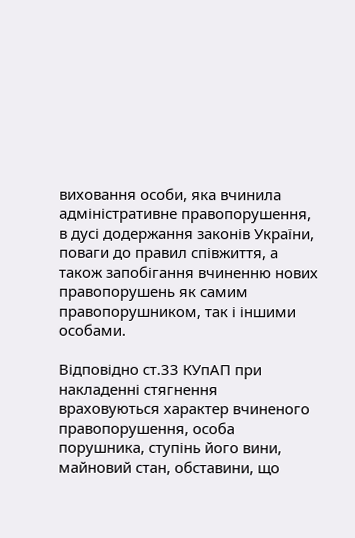виховання особи, яка вчинила адміністративне правопорушення, в дусі додержання законів України, поваги до правил співжиття, а також запобігання вчиненню нових правопорушень як самим правопорушником, так і іншими особами.

Відповідно ст.33 КУпАП при накладенні стягнення враховуються характер вчиненого правопорушення, особа порушника, ступінь його вини, майновий стан, обставини, що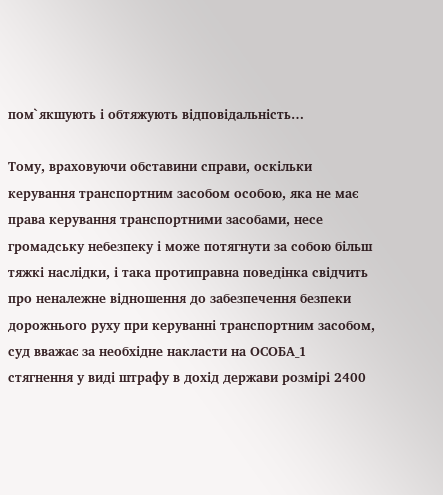пом`якшують і обтяжують відповідальність…

Тому, враховуючи обставини справи, оскільки керування транспортним засобом особою, яка не має права керування транспортними засобами, несе громадську небезпеку і може потягнути за собою більш тяжкі наслідки, і така протиправна поведінка свідчить про неналежне відношення до забезпечення безпеки дорожнього руху при керуванні транспортним засобом, суд вважає за необхідне накласти на ОСОБА_1 стягнення у виді штрафу в дохід держави розмірі 2400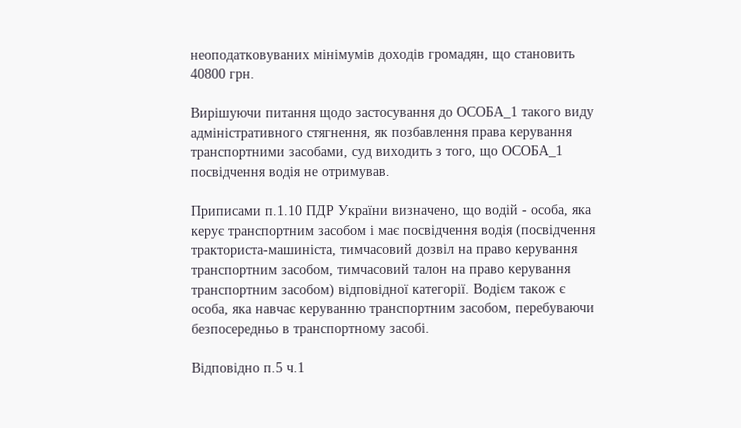неоподатковуваних мінімумів доходів громадян, що становить 40800 грн.

Вирішуючи питання щодо застосування до ОСОБА_1 такого виду адміністративного стягнення, як позбавлення права керування транспортними засобами, суд виходить з того, що ОСОБА_1 посвідчення водія не отримував.

Приписами п.1.10 ПДР України визначено, що водій - особа, яка керує транспортним засобом і має посвідчення водія (посвідчення тракториста-машиніста, тимчасовий дозвіл на право керування транспортним засобом, тимчасовий талон на право керування транспортним засобом) відповідної категорії. Водієм також є особа, яка навчає керуванню транспортним засобом, перебуваючи безпосередньо в транспортному засобі.

Відповідно п.5 ч.1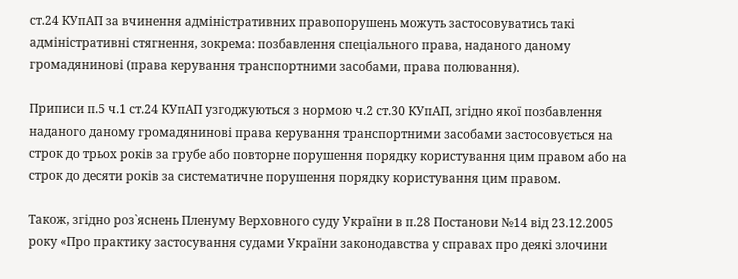ст.24 КУпАП за вчинення адміністративних правопорушень можуть застосовуватись такі адміністративні стягнення, зокрема: позбавлення спеціального права, наданого даному громадянинові (права керування транспортними засобами, права полювання).

Приписи п.5 ч.1 ст.24 КУпАП узгоджуються з нормою ч.2 ст.30 КУпАП, згідно якої позбавлення наданого даному громадянинові права керування транспортними засобами застосовується на строк до трьох років за грубе або повторне порушення порядку користування цим правом або на строк до десяти років за систематичне порушення порядку користування цим правом.

Також, згідно роз`яснень Пленуму Верховного суду України в п.28 Постанови №14 від 23.12.2005 року «Про практику застосування судами України законодавства у справах про деякі злочини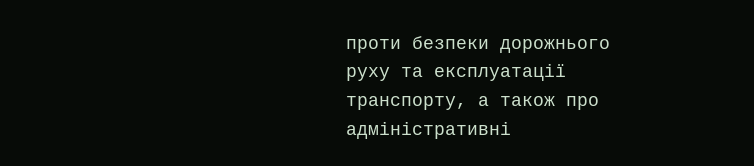проти безпеки дорожнього руху та експлуатації транспорту, а також про адміністративні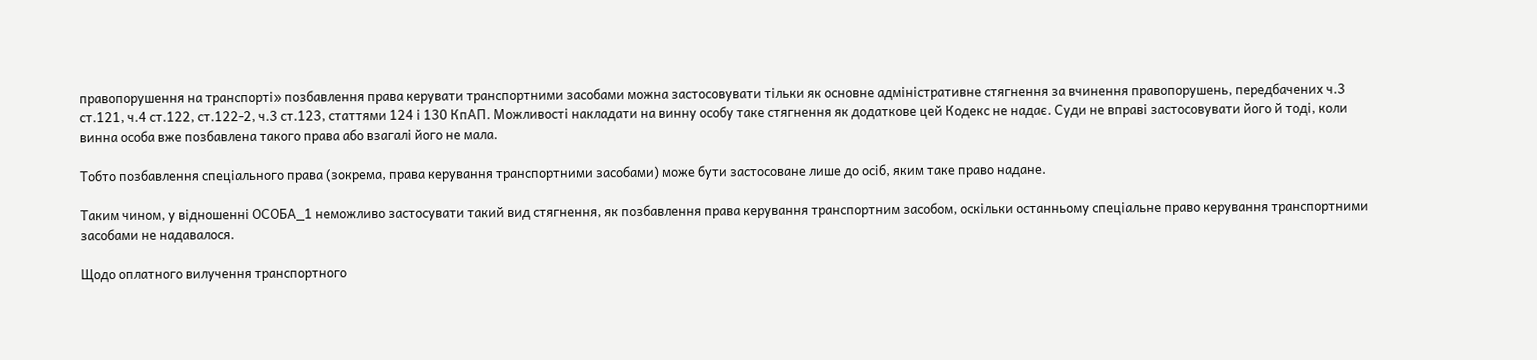правопорушення на транспорті» позбавлення права керувати транспортними засобами можна застосовувати тільки як основне адміністративне стягнення за вчинення правопорушень, передбачених ч.3 ст.121, ч.4 ст.122, ст.122-2, ч.3 ст.123, статтями 124 і 130 КпАП. Можливості накладати на винну особу таке стягнення як додаткове цей Кодекс не надає. Суди не вправі застосовувати його й тоді, коли винна особа вже позбавлена такого права або взагалі його не мала.

Тобто позбавлення спеціального права (зокрема, права керування транспортними засобами) може бути застосоване лише до осіб, яким таке право надане.

Таким чином, у відношенні ОСОБА_1 неможливо застосувати такий вид стягнення, як позбавлення права керування транспортним засобом, оскільки останньому спеціальне право керування транспортними засобами не надавалося.

Щодо оплатного вилучення транспортного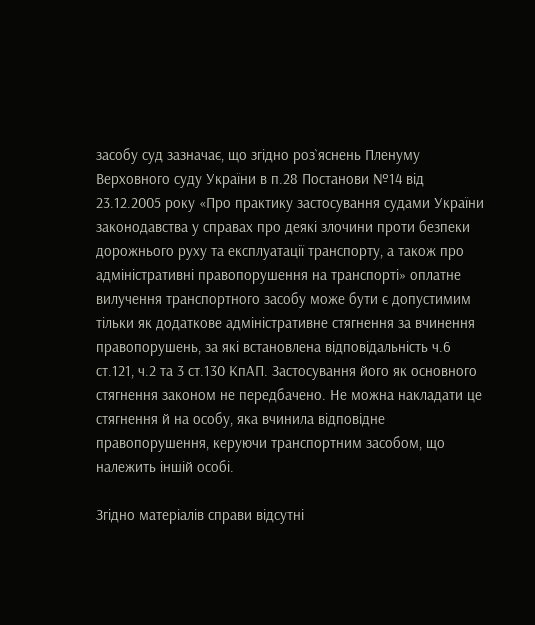засобу суд зазначає, що згідно роз`яснень Пленуму Верховного суду України в п.28 Постанови №14 від 23.12.2005 року «Про практику застосування судами України законодавства у справах про деякі злочини проти безпеки дорожнього руху та експлуатації транспорту, а також про адміністративні правопорушення на транспорті» оплатне вилучення транспортного засобу може бути є допустимим тільки як додаткове адміністративне стягнення за вчинення правопорушень, за які встановлена відповідальність ч.6 ст.121, ч.2 та 3 ст.130 КпАП. Застосування його як основного стягнення законом не передбачено. Не можна накладати це стягнення й на особу, яка вчинила відповідне правопорушення, керуючи транспортним засобом, що належить іншій особі.

Згідно матеріалів справи відсутні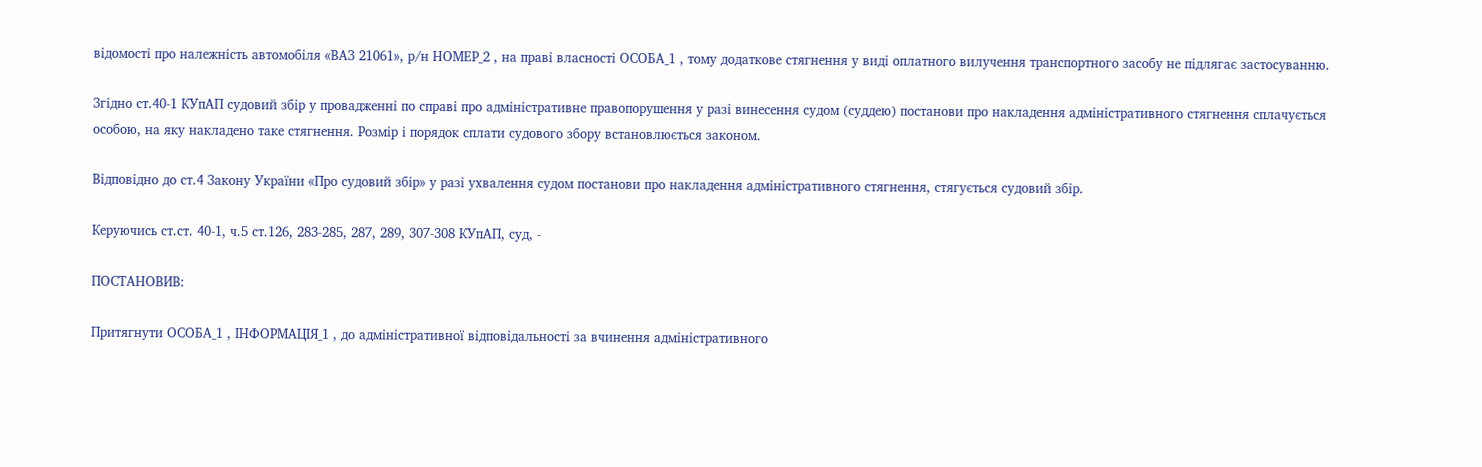відомості про належність автомобіля «ВАЗ 21061», р/н НОМЕР_2 , на праві власності ОСОБА_1 , тому додаткове стягнення у виді оплатного вилучення транспортного засобу не підлягає застосуванню.

Згідно ст.40-1 КУпАП судовий збір у провадженні по справі про адміністративне правопорушення у разі винесення судом (суддею) постанови про накладення адміністративного стягнення сплачується особою, на яку накладено таке стягнення. Розмір і порядок сплати судового збору встановлюється законом.

Відповідно до ст.4 Закону України «Про судовий збір» у разі ухвалення судом постанови про накладення адміністративного стягнення, стягується судовий збір.

Керуючись ст.ст. 40-1, ч.5 ст.126, 283-285, 287, 289, 307-308 КУпАП, суд, -

ПОСТАНОВИВ:

Притягнути ОСОБА_1 , ІНФОРМАЦІЯ_1 , до адміністративної відповідальності за вчинення адміністративного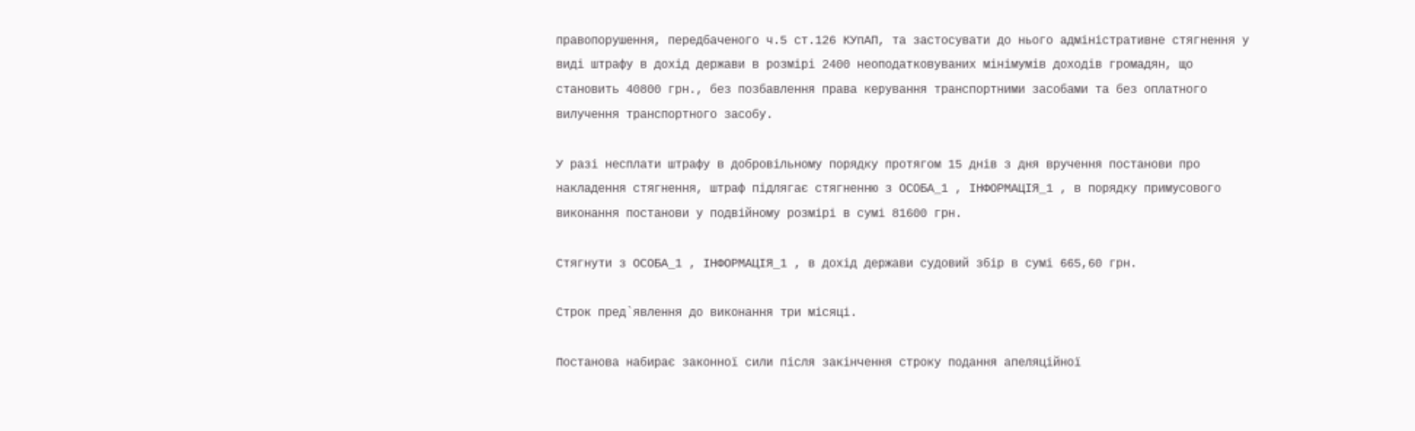правопорушення, передбаченого ч.5 ст.126 КУпАП, та застосувати до нього адміністративне стягнення у виді штрафу в дохід держави в розмірі 2400 неоподатковуваних мінімумів доходів громадян, що становить 40800 грн., без позбавлення права керування транспортними засобами та без оплатного вилучення транспортного засобу.

У разі несплати штрафу в добровільному порядку протягом 15 днів з дня вручення постанови про накладення стягнення, штраф підлягає стягненню з ОСОБА_1 , ІНФОРМАЦІЯ_1 , в порядку примусового виконання постанови у подвійному розмірі в сумі 81600 грн.

Стягнути з ОСОБА_1 , ІНФОРМАЦІЯ_1 , в дохід держави судовий збір в сумі 665,60 грн.

Строк пред`явлення до виконання три місяці.

Постанова набирає законної сили після закінчення строку подання апеляційної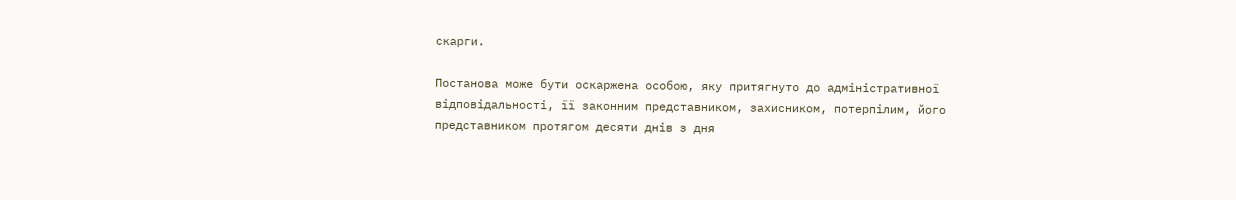скарги.

Постанова може бути оскаржена особою, яку притягнуто до адміністративної відповідальності, її законним представником, захисником, потерпілим, його представником протягом десяти днів з дня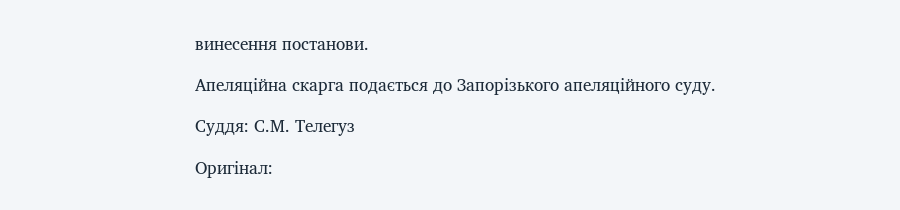винесення постанови.

Апеляційна скарга подається до Запорізького апеляційного суду.

Суддя: С.М. Телегуз

Оригінал: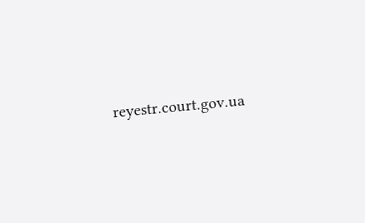reyestr.court.gov.ua